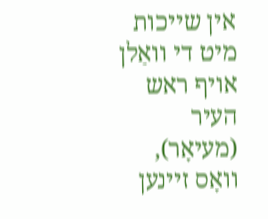אין שייכות מיט די וואַלן אויף ראש העיר (מעיאָר), וואָס זיינען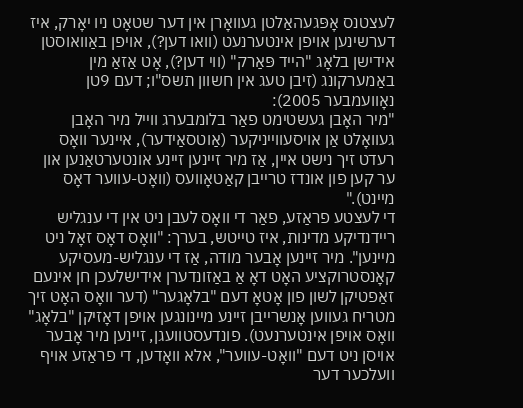לעצטנס אָפּגעהאַלטן געוואָרן אין דער שטאָט ניו יאָרק, איז דערשינען אויפן אינטערנעט (וואו דען?), אויפן באַוואוסטן אידישן בלאָג "הייד פּאַרק" (ווי דען?), אָט אַזאַ מין באַמערקונג (זיבן טעג אין חשוון תשס"ו; דעם 9טן נאָוועמבער 2005):
"מיר האָבן געשטימט פאַר בלומבערג ווייל מיר האָבן געוואָלט אַן אויסעווייניקער (אַוטסאַידער), איינער וואָס רעדט זיך נישט איין, אַז מיר זיינען זיינע אונטערטאַנען און ער קען פון אונדז טרייבן קאַטאָוועס (וואָט-עווער דאָס מיינט)."
די לעצטע פראַזע, פאַר די וואָס לעבן ניט אין די ענגליש ריידנדיקע מדינות, איז טייטש, בערך: "וואָס דאָס זאָל ניט מיינען". מיר זיינען אָבער מודה, אַז די ענגליש-מעסיקע קאָנסטרוקציע האָט דאָ אַ באַזונדערן אידישלעכן חן אינעם זאַפטיקן לשון פון אָטאָ דעם "בלאָגער" (דער וואָס האָט זיך מטריח געווען אָנשרייבן זיינע מיינונגען אויפן דאָזיקן "בלאָג" וואָס אויפן אינטערנעט). פונדעסטוועגן, זיינען מיר אָבער אויסן ניט דעם "וואָט-עווער", אלא וואָדען, די פראַזע אויף וועלכער דער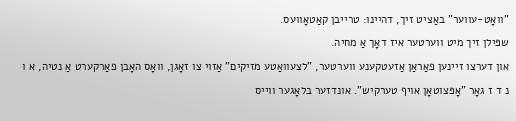"וואָט-עווער" באַציט זיך, דהיינו: טרייבן קאַטאָוועס.
שפּילן זיך מיט ווערטער איז דאָך אַ מחיה.
און דערצו זיינען פאַראַן אַזעטקענע ווערטער, "לצעוואַטע מזיקים" אַזוי צו זאָגן, וואָס האָבן פאַרקערט אַ נטיה, א ו נ ד ז גאָר "אָפּצוטאָן אויף טערקיש". אונדזער בלאָגער ווייס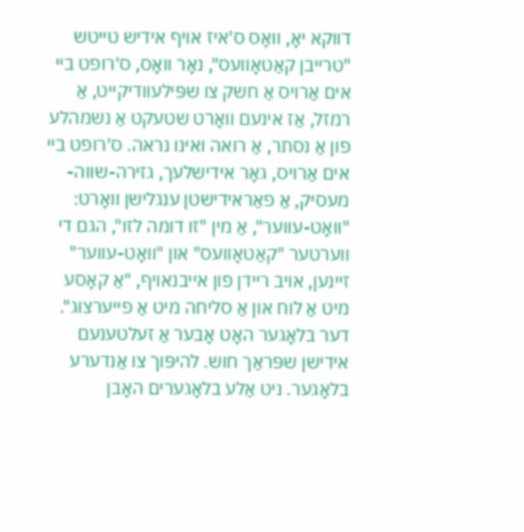דווקא יאָ, וואָס ס'איז אויף אידיש טייטש "טרייבן קאַטאָוועס", נאָר וואָס, ס'רופט ביי אים אַרויס אַ חשק צו שפּילעוודיקייט, אַ רמזל, אַז אינעם וואָרט שטעקט אַ נשמהלע פון אַ נסתר, אַ רואה ואינו נראה. ס'רופט ביי אים אַרויס, גאָר אידישלעך, גזירה-שווה-מעסיק, אַ פאַראידישטן ענגלישן וואָרט: "וואָט-עווער", אַ מין "זו דומה לזו", הגם די ווערטער "קאַטאָוועס" און "וואָט-עווער" זיינען, אויב ריידן פון אייבנאויף, "אַ קאָסע מיט אַ לוח און אַ סליחה מיט אַ פייערצוג". דער בלאָגער האָט אָבער אַ זעלטענעם אידישן שפּראַך חוש. להיפּוך צו אַנדערע בלאָגער. ניט אַלע בלאָגערים האָבן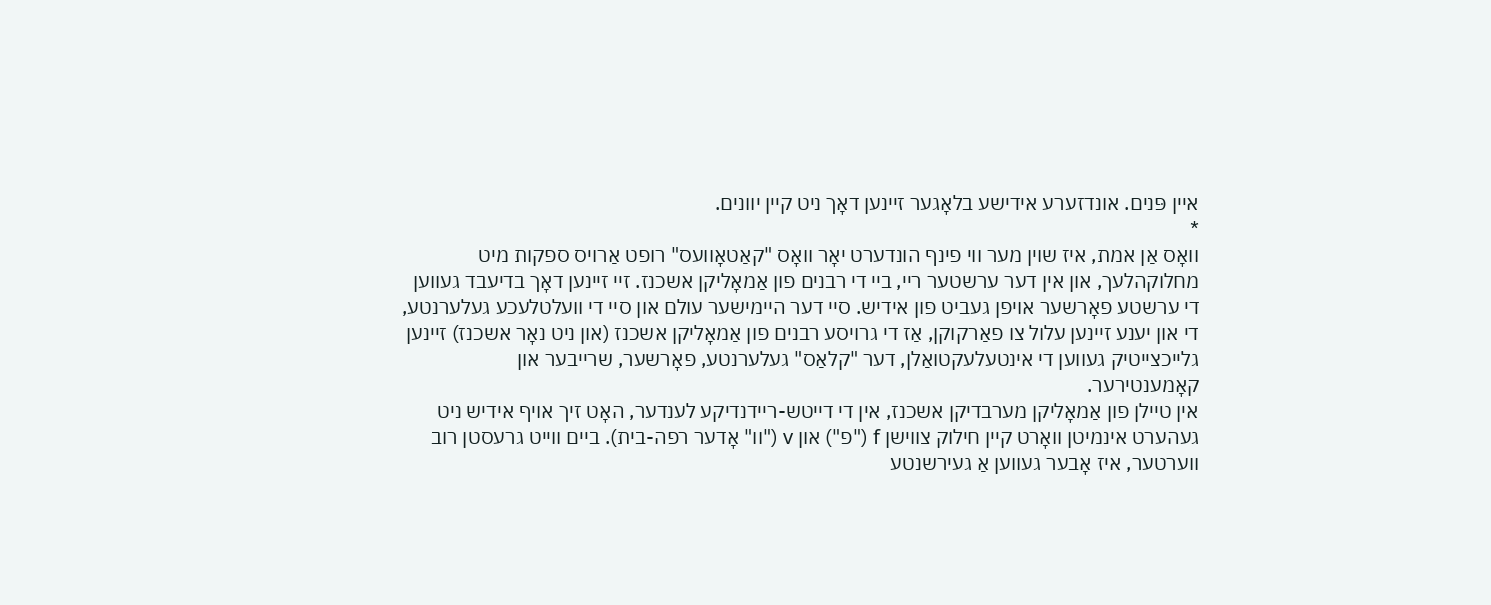איין פּנים. אונדזערע אידישע בלאָגער זיינען דאָך ניט קיין יוונים.
*
וואָס אַן אמת, איז שוין מער ווי פינף הונדערט יאָר וואָס "קאַטאָוועס" רופט אַרויס ספקות מיט מחלוקהלעך, און אין דער ערשטער ריי, ביי די רבנים פון אַמאָליקן אשכנז. זיי זיינען דאָך בדיעבד געווען די ערשטע פאָרשער אויפן געביט פון אידיש. סיי דער היימישער עולם און סיי די וועלטלעכע געלערנטע, די און יענע זיינען עלול צו פאַרקוקן, אַז די גרויסע רבנים פון אַמאָליקן אשכנז (און ניט נאָר אשכנז) זיינען גלייכצייטיק געווען די אינטעלעקטואַלן, דער "קלאַס" געלערנטע, פאָרשער, שרייבער און קאָמענטירער.
אין טיילן פון אַמאָליקן מערבדיקן אשכנז, אין די דייטש-ריידנדיקע לענדער, האָט זיך אויף אידיש ניט געהערט אינמיטן וואָרט קיין חילוק צווישן f ("פ") און v ("וו" אָדער רפה-בית). ביים ווייט גרעסטן רוב ווערטער, איז אָבער געווען אַ געירשנטע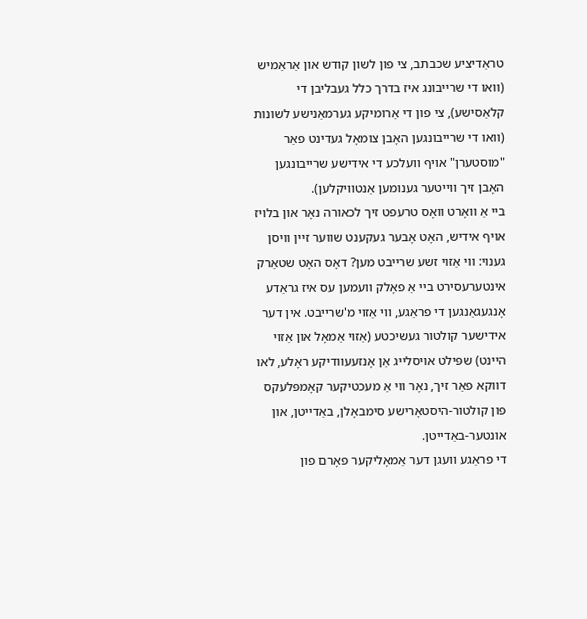טראַדיציע שכבתב, צי פון לשון קודש און אַראַמיש (וואו די שרייבונג איז בדרך כלל געבליבן די קלאַסישע), צי פון די אַרומיקע גערמאַנישע לשונות (וואו די שרייבונגען האָבן צומאָל געדינט פאַר "מוסטערן" אויף וועלכע די אידישע שרייבונגען האָבן זיך ווייטער גענומען אַנטוויקלען).
ביי אַ וואָרט וואָס טרעפט זיך לכאורה נאָר און בלויז אויף אידיש, האָט אָבער געקענט שווער זיין וויסן גענוי: ווי אַזוי זשע שרייבט מען? דאָס האָט שטאַרק אינטערעסירט ביי אַ פאָלק וועמען עס איז גראַדע אָנגעגאַנגען די פראַגע, ווי אַזוי מ'שרייבט. אין דער אידישער קולטור געשיכטע (אַזוי אַמאָל און אַזוי היינט) שפּילט אויסלייג אַן אָנזעעוודיקע ראָלע, לאו דווקא פאַר זיך, נאָר ווי אַ מעכטיקער קאָמפּלעקס פון קולטור-היסטאָרישע סימבאָלן, באַדייטן, און אונטער-באַדייטן.
די פראַגע וועגן דער אַמאָליקער פאָרם פון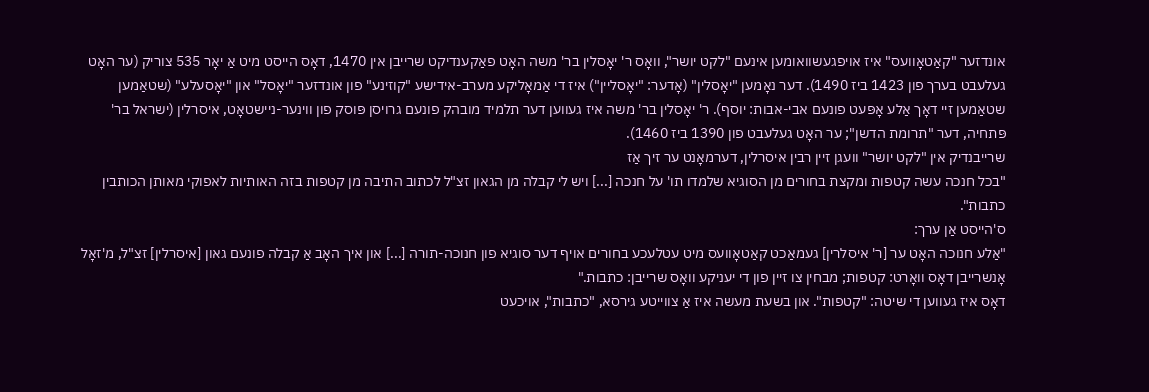אונדזער "קאַטאָוועס" איז אויפגעשוואומען אינעם "לקט יושר", וואָס ר' יאָסלין בר' משה האָט פאַקענדיקט שרייבן אין 1470, דאָס הייסט מיט אַ יאָר 535 צוריק (ער האָט געלעבט בערך פון 1423 ביז 1490). דער נאָמען "יאָסלין" (אָדער: "יאָסליין") איז די אַמאָליקע מערב-אידישע "קוזינע" פון אונדזער "יאָסל" און "יאָסעלע" (שטאַמען שטאַמען זיי דאָך אַלע אָפּעט פונעם אבי-אבות: יוסף). ר' יאָסלין בר' משה איז געווען דער תלמיד מובהק פונעם גרויסן פּוסק פון ווינער-ניישטאָט, איסרלין (ישראל בר' פּתחיה, דער "תרומת הדשן"; ער האָט געלעבט פון 1390 ביז 1460).
שרייבנדיק אין "לקט יושר" וועגן זיין רבין איסרלין, דערמאָנט ער זיך אַז
"בכל חנכה עשה קטפות ומקצת בחורים מן הסוגיא שלמדו תו' על חנכה [...] ויש לי קבלה מן הגאון זצ"ל לכתוב התיבה מן קטפות בזה האותיות לאפוקי מאותן הכותבין כתבות".
ס'הייסט אַן ערך:
"אַלע חנוכה האָט ער [ר' איסלרין] געמאַכט קאַטאָוועס מיט עטלעכע בחורים אויף דער סוגיא פון חנוכה-תורה [...] און איך האָב אַ קבלה פונעם גאון [איסרלין] זצ"ל, מ'זאָל אָנשרייבן דאָס וואָרט: קטפות; מבחין צו זיין פון די יעניקע וואָס שרייבן: כתבות."
דאָס איז געווען די שיטה: "קטפות". און בשעת מעשה איז אַ צווייטע גירסא, "כתבות", אויכעט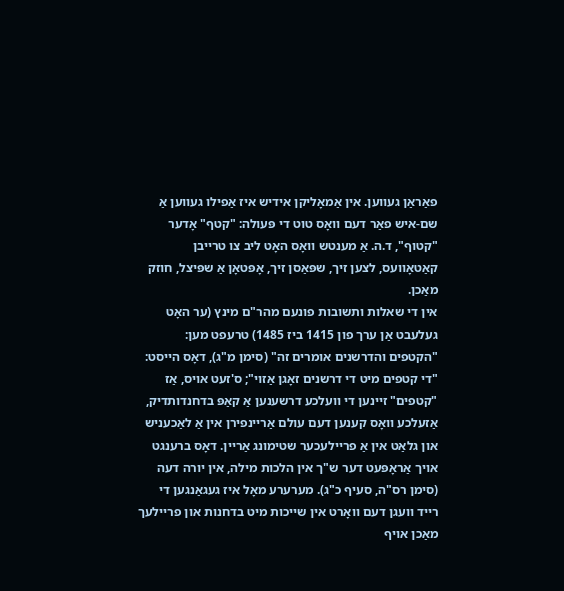פאַראַן געווען. אין אַמאָליקן אידיש איז אַפילו געווען אַ שם-איש פאַר דעם וואָס טוט די פּעולה: "קטף" אָדער "קטוף", ד.ה. אַ מענטש וואָס האָט ליב צו טרייבן קאַטאָוועס, לצען זיך, שפּאַסן זיך, אָפּטאָן אַ שפּיצל, חוזק מאַכן.
אין די שאלות ותשובות פונעם מהר"ם מינץ (ער האָט געלעבט אַן ערך פון 1415 ביז 1485) טרעפט מען: "הקטפים והדרשנים אומרים זה" (סימן מ"ג), דאָס הייסט: "די קטפים מיט די דרשנים זאָגן אַזוי"; ס'זעט אויס, אַז "קטפים" זיינען די וועלכע דרשענען אַ קאַפּ בדחנדותדיק, אַזעלכע וואָס קענען דעם עולם אַריינפירן אין אַ לאַכעניש און גלאַט אין אַ פריילעכער שטימונג אַריין. דאָס ברענגט אויך אַראָפּעט דער ש"ך אין הלכות מילה, אין יורה דעה (סימן רס"ה, סעיף כ"ג). מערערע מאָל איז געגאַנגען די רייד וועגן דעם וואָרט אין שייכות מיט בדחנות און פריילעך מאַכן אויף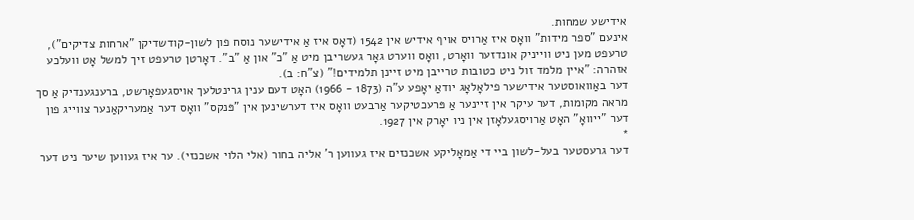אידישע שמחות.
אינעם "ספר מידות" וואָס איז אַרויס אויף אידיש אין 1542 (דאָס איז אַ אידישער נוסח פון לשון-קודשדיקן "ארחות צדיקים"), טרעפט מען ניט ווייניק אונדזער וואָרט, וואָס ווערט גאָר געשריבן מיט אַ "כ" און אַ "ב". דאָרטן טרעפט זיך למשל אָט וועלכע אזהרה: "איין מלמד זול ניט כטובות טרייבן מיט זיינן תלמידים!" (צ"ח: ב).
דער באַוואוסטער אידישער פילאָלאָג יודאַ יאָפע ע"ה (1873 - 1966) האָט דעם ענין גרינטלעך אויסגעפאָרשט, ברענגענדיק אַ סך מראה מקומות, דער עיקר אין זיינער אַ פּרעכטיקער אַרבעט וואָס איז דערשינען אין "פּנקס" וואָס דער אַמעריקאַנער צווייג פון דער "ייוואָ" האָט אַרויסגעלאָזן אין ניו יאָרק אין 1927.
*
דער גרעסטער בעל-לשון ביי די אַמאָליקע אשכנזים איז געווען ר' אליה בחור (אלי הלוי אשכנזי). ער איז געווען שיער ניט דער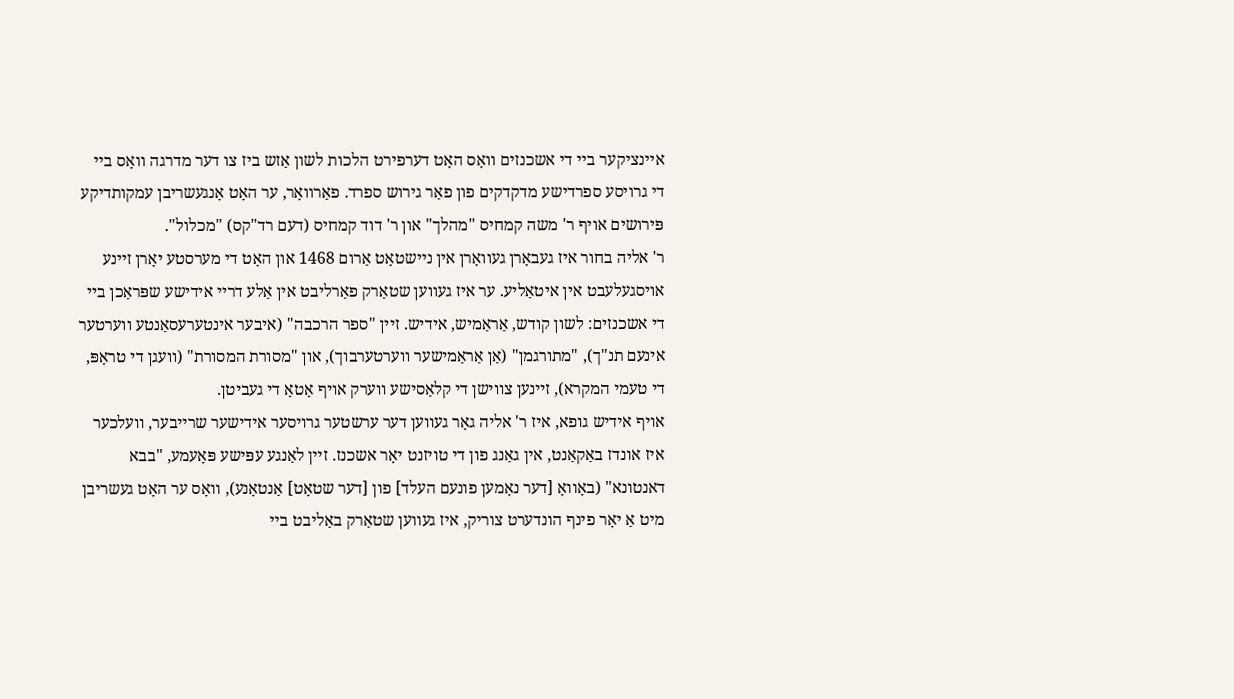איינציקער ביי די אשכנזים וואָס האָט דערפירט הלכות לשון אַזש ביז צו דער מדרגה וואָס ביי די גרויסע ספרדישע מדקדקים פון פאַר גירוש ספרד. פאַרוואָר, ער האָט אָנגעשריבן עמקותדיקע פּירושים אויף ר' משה קמחיס "מהלך" און ר' דוד קמחיס (דעם רד"קס) "מכלול".
ר' אליה בחור איז געבאָרן געוואָרן אין ניישטאָט אַרום 1468 און האָט די מערסטע יאָרן זיינע אויסגעלעבט אין איטאַליע. ער איז געווען שטאַרק פאַרליבט אין אַלע דריי אידישע שפּראַכן ביי די אשכנזים: לשון קודש, אַראַמיש, אידיש. זיין "ספר הרכבה" (איבער אינטערעסאַנטע ווערטער אינעם תנ"ך), "מתורגמן" (אַן אַראַמישער ווערטערבוך), און "מסורת המסורת" (וועגן די טראָפּ, די טעמי המקרא), זיינען צווישן די קלאַסישע ווערק אויף אָטאָ די געביטן.
אויף אידיש גופא, איז ר' אליה גאָר געווען דער ערשטער גרויסער אידישער שרייבער, וועלכער איז אונדז באַקאַנט, אין גאַנג פון די טויזנט יאָר אשכנז. זיין לאַנגע עפּישע פּאָעמע, "בבא דאנטונא" (באָוואָ [דער נאָמען פונעם העלד] פון [דער שטאָט] אַנטאָנע), וואָס ער האָט געשריבן מיט אַ יאָר פינף הונדערט צוריק, איז געווען שטאַרק באַליבט ביי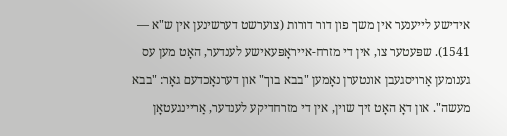אידישע לייענער אין משך פון דור דורות (צוערשט דערשינען אין ש"א — 1541). שפּעטער צו, אין די מזרח-אייראָפּעאישע לענדער, האָט מען עס גענומען אַרויסגעבן אונטערן נאָמען "בבא בוך" און דערנאָכדעם גאָר: "בבא מעשה". און דאָ האָט זיך שוין, אין די מזרחדיקע לענדער, אַריינגעטאָן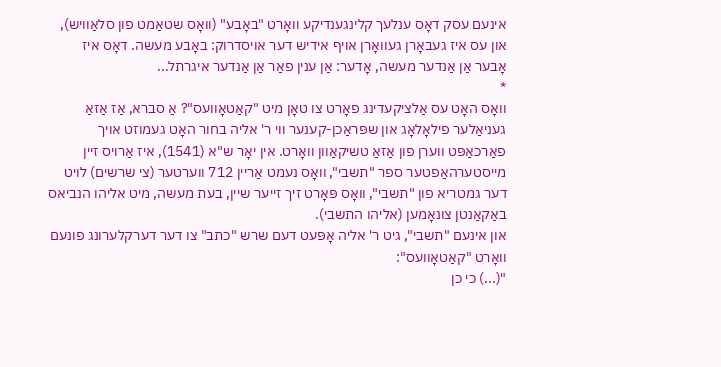אינעם עסק דאָס ענלעך קלינגענדיקע וואָרט "באָבע" (וואָס שטאַמט פון סלאַוויש), און עס איז געבאָרן געוואָרן אויף אידיש דער אויסדרוק: באָבע מעשה. דאָס איז אָבער אַן אַנדער מעשה, אָדער: אַן ענין פאַר אַן אַנדער איגרתל...
*
וואָס האָט עס אַלציקעדינג פאָרט צו טאָן מיט "קאַטאָוועס"? אַ סברא, אַז אַזאַ געניאַלער פילאָלאָג און שפּראַכן-קענער ווי ר' אליה בחור האָט געמוזט אויך פאַרכאַפּט ווערן פון אַזאַ טשיקאַוון וואָרט. אין יאָר ש"א (1541), איז אַרויס זיין מייסטערהאַפטער ספר "תשבי", וואָס נעמט אַריין 712 ווערטער (צי שרשים) לויט דער גמטריא פון "תשבי", וואָס פּאָרט זיך זייער שיין, בעת מעשה, מיט אליהו הנביאס באַקאַנטן צונאָמען (אליהו התשבי).
און אינעם "תשבי", גיט ר' אליה אָפּעט דעם שרש "כתב" צו דער דערקלערונג פונעם וואָרט "קאַטאָוועס":
"(...) כי כן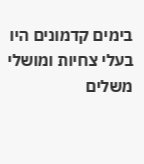בימים קדמונים היו בעלי צחיות ומושלי משלים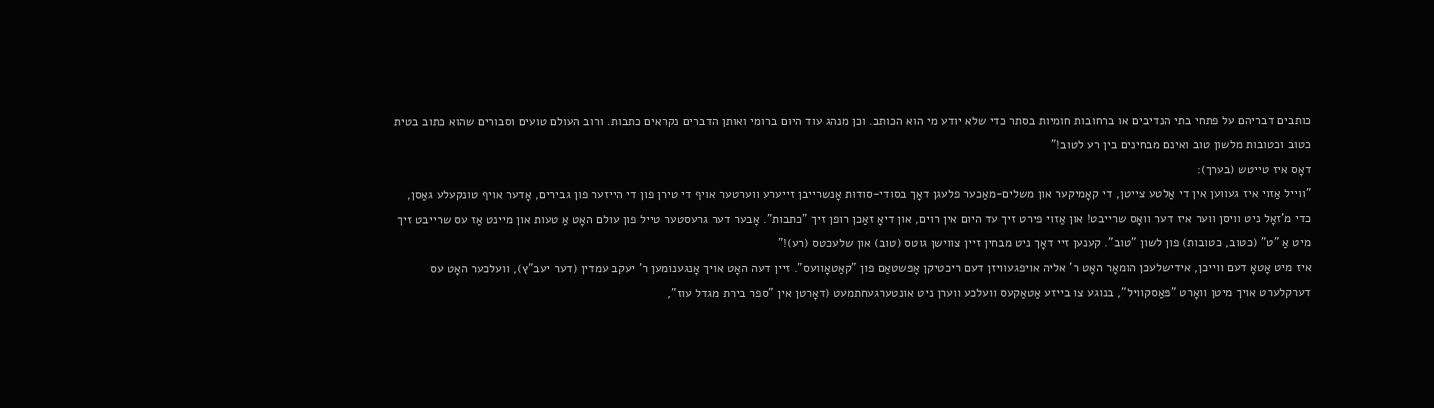כותבים דבריהם על פתחי בתי הנדיבים או ברחובות חומיות בסתר כדי שלא יודע מי הוא הכותב. וכן מנהג עוד היום ברומי ואותן הדברים נקראים כתבות. ורוב העולם טועים וסבורים שהוא כתוב בטית כטוב וכטובות מלשון טוב ואינם מבחינים בין רע לטוב!"
דאָס איז טייטש (בערך):
"ווייל אַזוי איז געווען אין די אַלטע צייטן, די קאָמיקער און משלים-מאַכער פלעגן דאָך בסודי-סודות אָנשרייבן זייערע ווערטער אויף די טירן פון די הייזער פון גבירים, אָדער אויף טונקעלע גאַסן, כדי מ'זאָל ניט וויסן ווער איז דער וואָס שרייבט! און אַזוי פירט זיך עד היום אין רוים, און דיאָ זאַכן רופן זיך "כתבות". אָבער דער גרעסטער טייל פון עולם האָט אַ טעות און מיינט אַז עס שרייבט זיך מיט אַ "ט" (כטוב, כטובות) פון לשון "טוב". קענען זיי דאָך ניט מבחין זיין צווישן גוטס (טוב) און שלעכטס (רע)!"
איז מיט אָטאָ דעם ווייכן, אידישלעכן הומאָר האָט ר' אליה אויפגעוויזן דעם ריכטיקן אָפּשטאַם פון "קאַטאָוועס". זיין דעה האָט אויך אָנגענומען ר' יעקב עמדין (דער יעב"ץ), וועלכער האָט עס דערקלערט אויך מיטן וואָרט "פּאַסקוויל", בנוגע צו בייזע אַטאַקעס וועלכע ווערן ניט אונטערגעחתמעט (דאָרטן אין "ספר בירת מגדל עוז",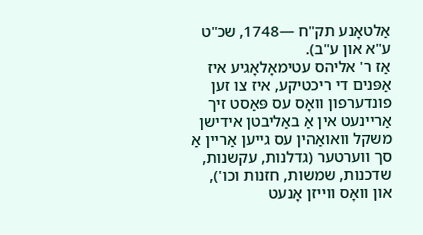אַלטאָנע תק"ח —1748, שכ"ט ע"א און ע"ב).
אַז ר' אליהס עטימאָלאָגיע איז אַפּנים די ריכטיקע, איז צו זען פונדערפון וואָס עס פּאַסט זיך אַריינעט אין אַ באַליבטן אידישן משקל וואואַהין עס גייען אַריין אַ סך ווערטער (גדלנות, עקשנות, שדכנות, שמשות, חזנות וכו'), און וואָס ווייזן אָנעט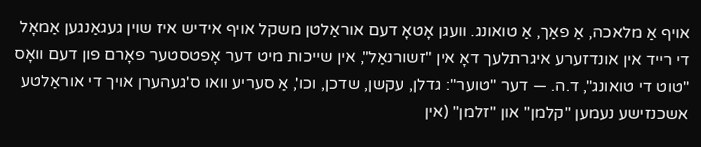אויף אַ מלאכה, אַ פאַך, אַ טואונג. וועגן אָטאָ דעם אוראַלטן משקל אויף אידיש איז שוין געגאַנגען אַמאָל די רייד אין אונדזערע איגרתלעך דאָ אין "זשורנאַל", אין שייכות מיט דער אָפטסטער פאָרם פון דעם וואָס "טוט די טואונג", ד.ה. — דער "טוער": גדלן, עקשן, שדכן, וכו', אַ סעריע וואו ס'געהערן אויך די אוראַלטע אשכנזישע נעמען "קלמן" און "זלמן" (אין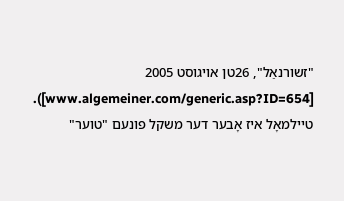"זשורנאַל", 26טן אויגוסט 2005 [www.algemeiner.com/generic.asp?ID=654]).
טיילמאָל איז אָבער דער משקל פונעם "טוער"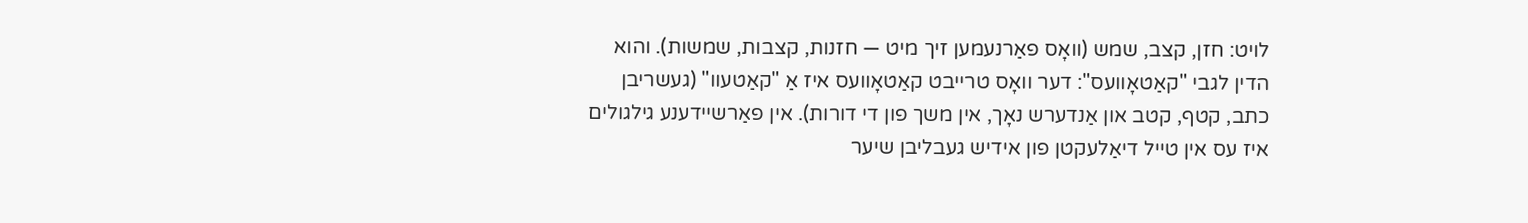לויט: חזן, קצב, שמש (וואָס פאַרנעמען זיך מיט — חזנות, קצבות, שמשות). והוא הדין לגבי "קאַטאָוועס": דער וואָס טרייבט קאַטאָוועס איז אַ "קאַטעוו" (געשריבן כתב, קטף, קטב און אַנדערש נאָך, אין משך פון די דורות). אין פאַרשיידענע גילגולים איז עס אין טייל דיאַלעקטן פון אידיש געבליבן שיער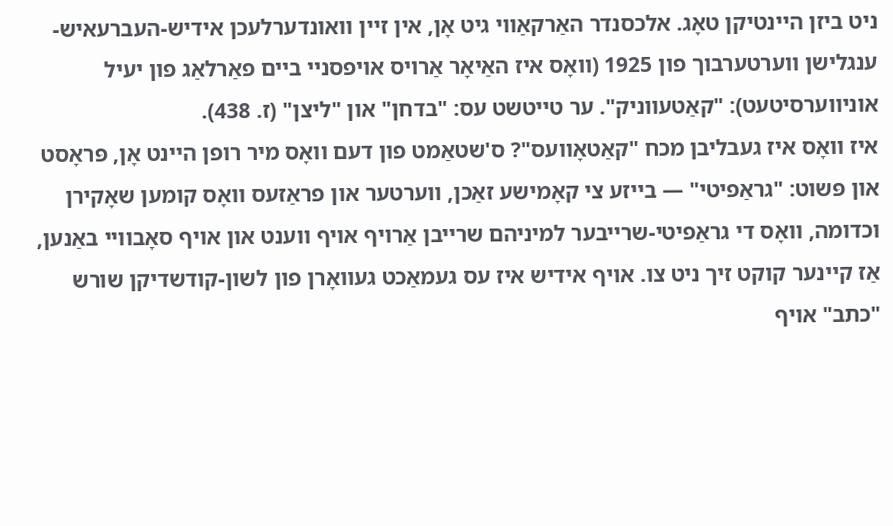ניט ביזן היינטיקן טאָג. אלכסנדר האַרקאַווי גיט אָן, אין זיין וואונדערלעכן אידיש-העברעאיש-ענגלישן ווערטערבוך פון 1925 (וואָס איז האַיאָר אַרויס אויפסניי ביים פאַרלאַג פון יעיל אוניווערסיטעט): "קאַטעווניק". ער טייטשט עס: "בדחן" און "ליצן" (ז. 438).
איז וואָס איז געבליבן מכח "קאַטאָוועס"? ס'שטאַמט פון דעם וואָס מיר רופן היינט אָן, פּראָסט און פּשוט: "גראַפיטי" — בייזע צי קאָמישע זאַכן, ווערטער און פראַזעס וואָס קומען שאָקירן וכדומה, וואָס די גראַפיטי-שרייבער למיניהם שרייבן אַרויף אויף ווענט און אויף סאָבוויי באַנען, אַז קיינער קוקט זיך ניט צו. אויף אידיש איז עס געמאַכט געוואָרן פון לשון-קודשדיקן שורש "כתב" אויף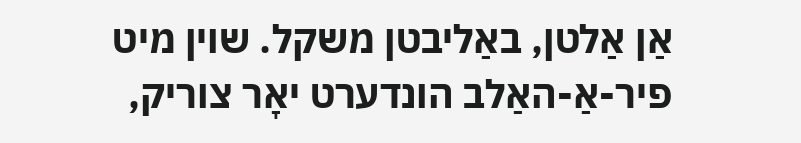אַן אַלטן, באַליבטן משקל. שוין מיט פיר-אַ-האַלב הונדערט יאָר צוריק,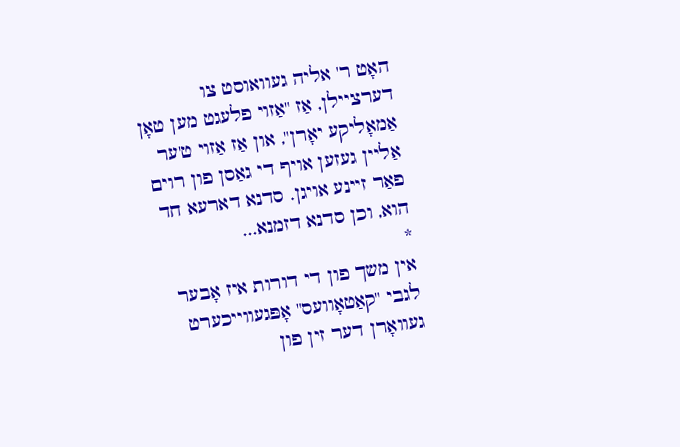האָט ר' אליה געוואוסט צו דערציילן, אַז "אַזוי פלעגט מען טאָן אַמאָליקע יאָרן", און אַז אַזוי ט'ער אַליין געזען אויף די גאַסן פון רוים פאַר זיינע אויגן. סדנא דארעא חד הוא, וכן סדנא דזמנא...
*
אין משך פון די דורות איז אָבער לגבי "קאַטאָוועס" אָפּגעווייכערט געוואָרן דער זין פון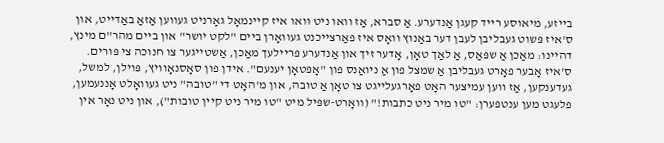בייזע, מיאוסע רייד קעגן אַנדערע. אַ סברא, אַז וואו ניט וואו איז קיינמאָל גאָרניט געווען אַזאַ באַדייט, און ס'איז פּשוט געבליבן לעבן דער באַנוץ וואָס איז פאַרצייכנט געוואָרן ביים "לקט יושר" און ביים מהר"ם מינץ, דהיינו: מאַכן אַ שפּאַס, אַ לאַך טאָן, אָדער זיך און אַנדערע פריילעך מאַכן, אַשטייגער צו חנוכה צי פּורים.
ס'איז אָבער פאָרט געבליבן אַ שמצל פון אַ ניואַנס פון "אָפּטאָן יענעם". אידן פון סאָסנאָוויץ, פּוילן, למשל, געדענקען, אַז ווען עמיצער האָט פאָרגעלייגט צו טאָן אַ טובה, און מ'האָט די "טובה" ניט געוואָלט אָננעמען, פלעגט מען ענטפערן: "טו מיר ניט כתבות!" (וואָרט-שפּיל מיט "טו מיר ניט קיין טובות"), און ניט נאָר אין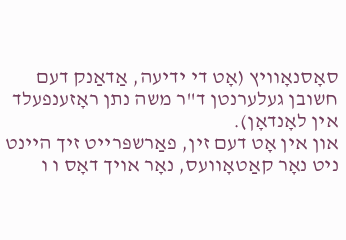סאָסנאָוויץ (אָט די ידיעה, אַדאַנק דעם חשובן געלערנטן ד"ר משה נתן ראָזענפעלד אין לאָנדאָן).
און אין אָט דעם זין, פאַרשפּרייט זיך היינט ניט נאָר קאַטאָוועס, נאָר אויך דאָס ו ו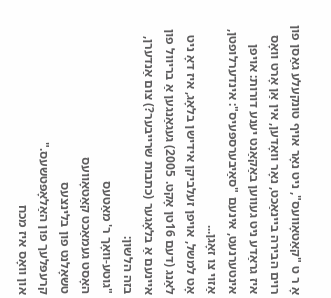אָ ר ט "קאַטאָוועס", ניט נאָר אויף טונקעלע גאַסן פון רוים הבירה ביינאַכט, נאָר וואָדען, אין אַן אָרט וואָס איז גראַדע ניט געווען באַקאַנט יענע דורות: אויפן אינטערנעט, אינעם "סאַיבערספּעיס": אינדערלופטן, אַזוי צו זאָגן...
אָט למשל, אויפן זעלביקן אידישן בלאָג, איז דאָ ניט לאַנג (דעם 16טן אָקט. 2005) געגאַנגען אַ בריוול פון איינעם אַ בלאָגער (כתבות שרייבער?) צום אַנדערן, בזה הלשון:
"גוטע-וואָך ר' מאַטעס
האָסט געמאַכט קאַטאָוועס
טשאָלנט פון בלינצעס
קרעפּלעך פון האַלאָפּטשעס."
און וואָס איז מכח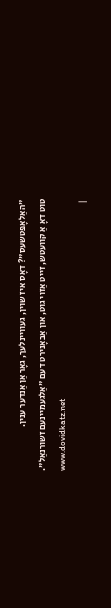"האַלאָפּטשעס"? דאָס איז שוין, געוויינלעך, גאָר אַן אַנדער ענין.
טוט דאָ אַ קוועטש, זייט אַזוי גוט, און אַבאָנירט דעם "אַלגעמיינעם זשורנאַל".
www.dovidkatz.net
|